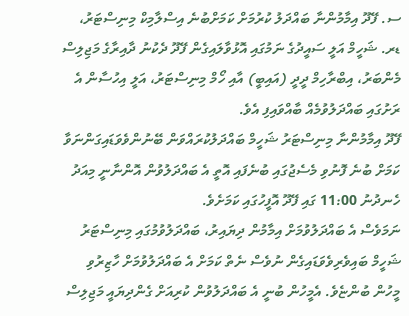ސ. ފޭދޫ އިމާމުންނާ ބައްދަލު ކުރުމަށް ކަމަށްބުނެ އިސްލާމިކް މިނިސްޓަރު، ޑރ. ޝަހީމް އަލީ ސައީދުގެ ނަމުގައި އޮޅުވާލައިގެން ފޭދޫ ދެކުނު ދާއިރާގެ މަޖިލިސް މެންބަރު، އިބްރާހިމް ދީދީ (އައިބީ) އާއި ހޯމް މިނިސްޓަރު، އަލީ އިހުސާން އެ ރަށުގައި ބައްދަލުވުމެއް ބާއްވައިފި އެވެ.
ފޭދޫ އިމާމުންނާ މިނިސްޓަރު ޝަހީމް ބައްދަލުކުރައްވަން ބޭނުންވެވަޑައިގަންނަވާ ކަމަށް ބުނެ ފޮނުވި މެސެޖުގައި ބުނެފައި އޮތީ އެ ބައްދަލުވުން އޮންނާނީ މިއަދު ހެނދުނު 11:00 ގައި ފޭދޫ އޮފީހުގައި ކަމަށެވެ.
ނަމަވެސް އެ ބައްދަލުވުމަށް އިމާމުން ދިޔައިރު، ބައްދަލުވުމުގައި މިނިސްޓަރު ޝަހީމް ބައިވެރިވެވަޑައިގެން ނުވެސް ނެތް ކަމަށް އެ ބައްދަލުވުމަށް ހާޒިރުވި މީހުން ބުންޏެވެ. އެމީހުން ބުނީ އެ ބައްދަލުވުން ކުރިއަށް ގެންދިޔައީ މަޖިލިސް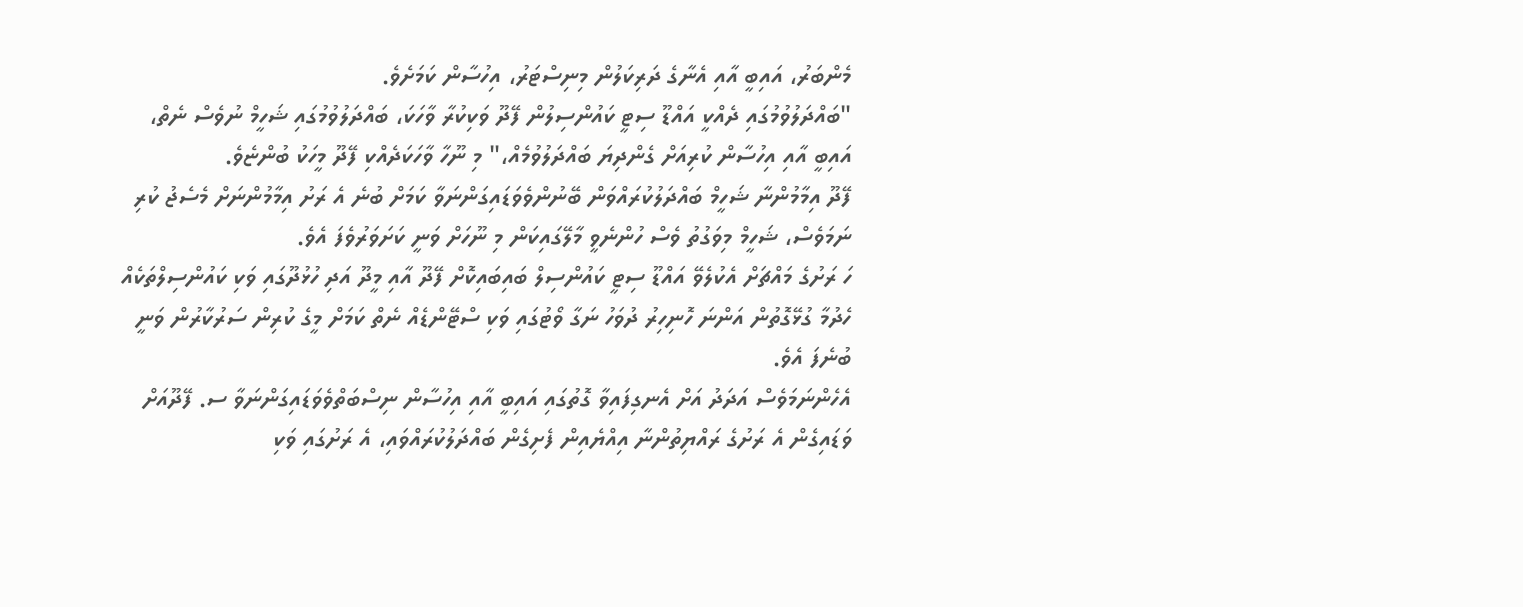މެންބަރު، އައިބީ އާއި އެނާގެ ދަރިކަލުން މިނިސްޓަރު، އިހުސާން ކަމަށެވެ.
"ބައްދަލުވުމުގައި ދެއްކީ އައްޑޫ ސިޓީ ކައުންސިލުން ފޭދޫ ވަކިކުރާ ވާހަކަ، ބައްދަލުވުމުގައި ޝަހީމް ނުވެސް ނެތް، އައިބީ އާއި އިހުސާން ކުރިއަށް ގެންދިޔަ ބައްދަލުވުމެއް،" މި ނޫހާ ވާހަކަދެއްކި ފޭދޫ މީހަކު ބުންޏެވެ.
ފޭދޫ އިމާމުންނާ ޝަހީމް ބައްދަލުކުރައްވަން ބޭނުންވެވަޑައިގަންނަވާ ކަމަށް ބުނެ އެ ރަށު އިމާމުންނަށް މެސެޖު ކުރި ނަމަވެސް، ޝަހީމް މިވަގުތު ވެސް ހުންނެވީ މާލޭގައިކަން މި ނޫހަށް ވަނީ ކަށަވަރުވެފަ އެވެ.
ހަ ރަށުގެ މައްޗަށް އެކުލެވޭ އައްޑޫ ސިޓީ ކައުންސިލް ބައިބައިކޮށް ފޭދޫ އާއި މީދޫ އަދި ހުޅުދޫގައި ވަކި ކައުންސިލްތަކެއް ހެދުމާ ގުޅޭގޮތުން އަންނަ ހޮނިހިރު ދުވަހު ނަގާ ވޯޓުގައި ވަކި ސްޓޭންޑެއް ނެތް ކަމަށް މީގެ ކުރިން ސަރުކާރުން ވަނީ ބުނެފަ އެވެ.
އެހެންނަމަވެސް އަދަދު އަށް އެނގިފައިވާ ގޮތުގައި އައިބީ އާއި އިހުސާން ނިސްބަތްވެވަޑައިގަންނަވާ ސ. ފޭދޫއަށް ވަޑައިގެން އެ ރަށުގެ ރައްޔިތުންނާ އިއްޔެއިން ފެށިގެން ބައްދަލުކުރައްވައި، އެ ރަށުގައި ވަކި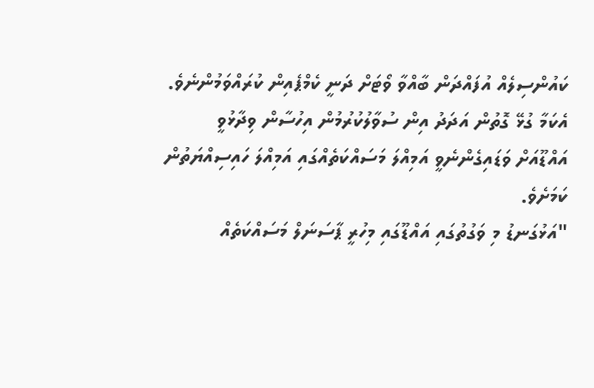ކައުންސިލެއް އުފައްދަން ބާއްވާ ވޯޓަށް ދަނީ ކެމްޕެއިން ކުރައްވަމުންނެވެ.
އެކަމާ ގުޅޭ ގޮތުން އަދަދު އިން ސުވާލުކުރުމުން އިހުސާން ވިދާޅުވީ އައްޑޫއަށް ވަޑައިގެންނެވީ އަމިއްލަ މަސައްކަތެއްގައި އަމިއްލަ ހައިސިއްޔަތުން ކަމަށެވެ.
"އަޅުގަނޑު މި ވަގުތުގައި އައްޑޫގައި މިހުރީ ޕާސަނަލް މަސައްކަތެއް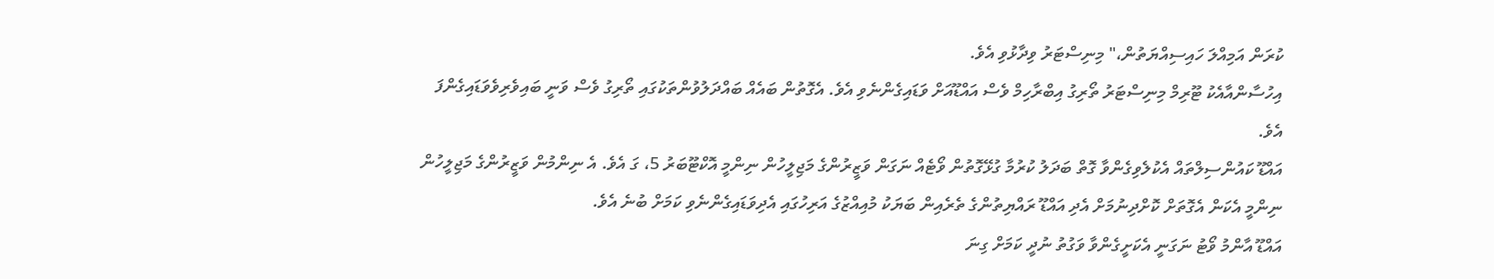ކުރަން އަމިއްލަ ހައިސިއްޔަތުން،" މިނިސްޓަރު ވިދާޅުވި އެވެ.
އިހުސާންއާއެކު ޓޫރިމް މިނިސްޓަރު ތޯރިގު އިބްރާހިމް ވެސް އައްޑޫއަށް ވަޑައިގެންނެވި އެވެ. އެގޮތުން ބައެއް ބައްދަލުވުންތަކުގައި ތޯރިގު ވެސް ވަނީ ބައިވެރިވެވަޑައިގެންފަ އެވެ.
އައްޑޫ ކައުންސިލްތައް އެކުލެވިގެންވާ ގޮތް ބަދަލު ކުރުމާ ގުޅޭގޮތުން ވޯޓެއް ނަގަން ވަޒީރުންގެ މަޖިލީހުން ނިންމީ އޮކްޓޫބަރު 5، ގަ އެވެ. އެ ނިންމުން ވަޒީރުންގެ މަޖިލީހުން ނިންމީ އެކަން އެގޮތަށް ކޮށްދިނުމަށް އެދި އައްޑޫ ރައްޔިތުންގެ ތެރެއިން ބަޔަކު މުއިއްޒުގެ އަރިހުގައި އެދިވަޑައިގެންނެވި ކަމަށް ބުނެ އެވެ.
އައްޑޫ އާންމު ވޯޓު ނަގަނީ އެކަށީގެންވާ ވަގުތު ނުދީ ކަމަށް ގިނަ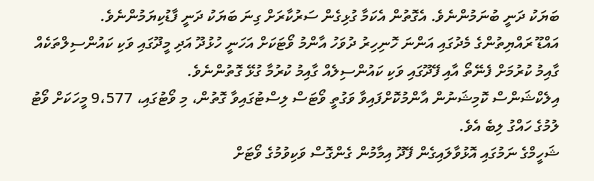ބަޔަކު ދަނީ ބުނަމުންނެވެ. އެގޮތުން އެކަމާ ގުޅިގެން ސަރުކާރަށް ގިނަ ބަޔަކު ދަނީ ފާޑުކިޔަމުންނެވެ.
އައްޑޫ ރައްޔިތުންގެ މެދުގައި އަންނަ ހޮނިހިރު ދުވަހު އާންމު ވޯޓަކަށް އަހަނީ ހުޅުދޫ އަދި މީދޫގައި ވަކި ކައުންސިލްތަކެއް ގާއިމު ކުރުމަށް ފެނޭތޯ އާއި ފޭދޫގައި ވަކި ކައުންސިލެއް ގާއިމު ކުރުމާ ގުޅޭ ގޮތުންނެވެ.
އިލެކްޝަންސް ކޮމިޝަނުން އާންމުކޮށްފައިވާ ވަގުތީ ވޯޓަސް ލިސްޓުގައިވާ ގޮތުން، މި ވޯޓުގައި، 9،577 މީހަކަށް ވޯޓު ލުމުގެ ހައްގު ލިބެ އެވެ.
ޝަހީމްގެ ނަމުގައި އޮޅުވާލައިގެން ފޭދޫ އިމާމުން ގެންގޮސް ވަކިވުމުގެ ވޯޓަށް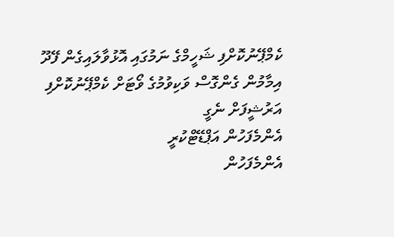ކެމްޕޭނުކޮށްފި ޝަހީމްގެ ނަމުގައި އޮޅުވާލައިގެން ފޭދޫ އިމާމުން ގެންގޮސް ވަކިވުމުގެ ވޯޓަށް ކެމްޕޭނުކޮށްފި
އަރުޝީފަށް ނެގީ
އެންމެފަހުން އަޕްޑޭޓްކުރީ
އެންމެފަހުން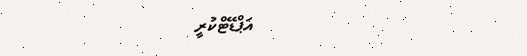އަޕްޑޭޓްކުރީ